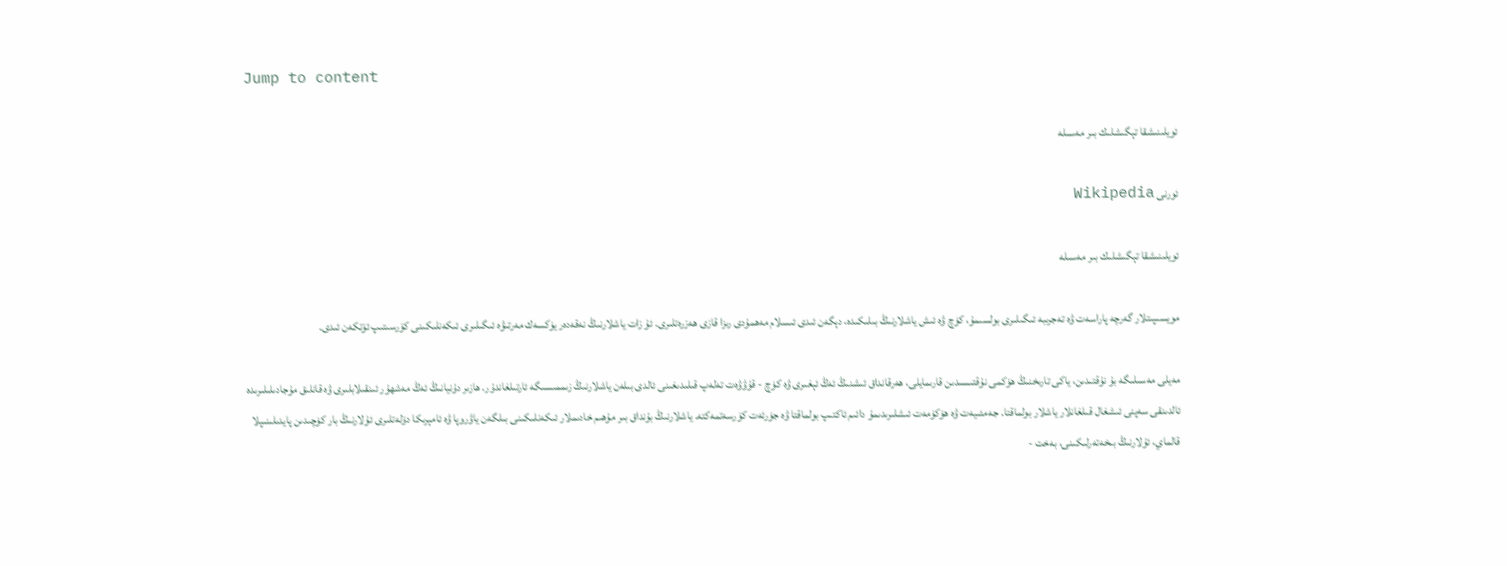Jump to content

ئويلىنىشقا تېگىشلىك بىر مەسىلە

ئورنى Wikipedia

ئويلىنىشقا تېگىشلىك بىر مەسىلە

مويسىپىتلار گەرچە پاراسەت ۋە تەجرىبە ئىگىلىرى بولسىمۇ، كۈچ ۋە ئىش ياشلارنىڭ بىلىكىدە، دېگەن ئىدى ئىسلام مەھمۇدى رىزا قازى ھەزرەتلىرى. ئۇ زات ياشلارنىڭ نەقەدەر يۈكسەك مەرتىۋە ئىگىلىرى ئىكەنلىكىنى كۆرسىتىپ ئۆتكەن ئىدى.

مەيلى مەسىلىگە بۇ نۇقتىدىن، ياكى تارىخنىڭ ھۆكمى نۇقتىسىدىن قارىمايلى، ھەرقانداق ئىشنىڭ ئەڭ ئېغىرى ۋە كۈچ - قۇۋۋەت تەلەپ قىلىدىغىنى ئالدى بىلەن ياشلارنىڭ زىممىسىگە ئارتىلغاندۇر. ھازىر دۇنيانىڭ ئەڭ مەشھۇر ئىنقىلابلىرى ۋە قانلىق مۇجادىلىلىرىدە ئالدىنقى سەپنى ئىشغال قىلغانلار ياشلار بولماقتا. جەمئىيەت ۋە ھۆكۈمەت ئىشلىرىدىمۇ دائىم ئاكتىپ بولماقتا ۋە جۈرئەت كۆرسەتمەكتە. ياشلارنىڭ بۇنداق بىر مۇھىم خادىملار ئىكەنلىكىنى بىلگەن ياۋروپا ۋە ئامېرىكا دۆلەتلىرى ئۇلارنىڭ بار كۈچىدىن پايدىلىنىپلا قالماي، ئۇلارنىڭ بىخەتەرلىكىنى، بەخت -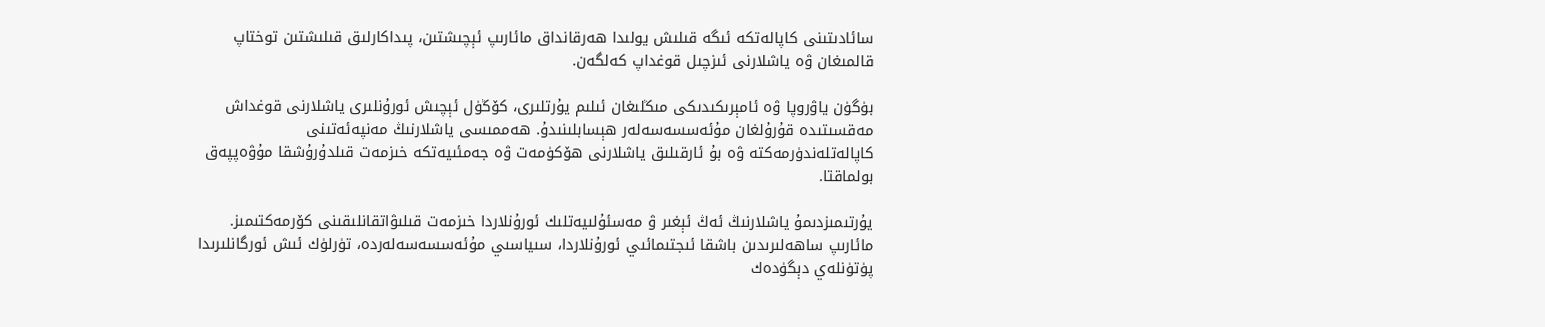سائادىتىنى كاپالەتكە ئىگە قىلىش يولىدا ھەرقانداق مائارىپ ئېچىشتىن، پىداكارلىق قىلىشتىن توختاپ قالمىغان ۋە ياشلارنى ئىزچىل قوغداپ كەلگەن.

بۈگۈن ياۋروپا ۋە ئامېرىكىدىكى مىڭلىغان ئىلىم يۇرتلىرى، كۆڭۈل ئېچىش ئورۇنلىرى ياشلارنى قوغداش مەقسىتىدە قۇرۇلغان مۇئەسسەسەلەر ھېسابلىنىدۇ. ھەممىسى ياشلارنىڭ مەنپەئەتىنى كاپالەتلەندۈرمەكتە ۋە بۇ ئارقىلىق ياشلارنى ھۆكۈمەت ۋە جەمئىيەتكە خىزمەت قىلدۇرۇشقا مۇۋەپپەق بولماقتا.

يۇرتىمىزدىمۇ ياشلارنىڭ ئەڭ ئېغىر ۋ مەسئۇلىيەتلىك ئورۇنلاردا خىزمەت قىلىۋاتقانلىقىنى كۆرمەكتىمىز. مائارىپ ساھەلىرىدىن باشقا ئىجتىمائىي ئورۇنلاردا، سىياسىي مۇئەسسەسەلەردە، تۈرلۈك ئىش ئورگانلىرىدا پۈتۈنلەي دېگۈدەك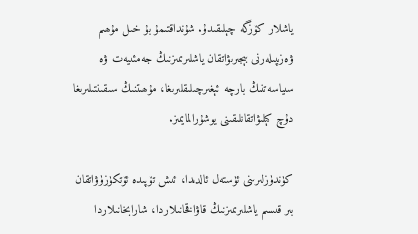ياشلار كۆزگە چېلىقىدۇ. شۇنداقتىمۇ بۇ خىل مۇھىم ۋەزىپىلەرنى بېجىرىۋاتقان ياشلىرىمىزنىڭ جەمئىيەت ۋە سىياسەتنىڭ بارچە ئېغىرچىلىقلىرىغا، مۇھىتنىڭ سىقىنتىلىرىغا دۇچ كېلىۋاتقانلىقىنى يوشۇرالمايمىز.

كۈندۈزلىرىنى ئۈستەل ئالدىدا، ئىش تۆپىدە ئۆتكۈزۈۋاتقان بىر قىسىم ياشلىرىمىزنىڭ قاۋاقخانىلاردا، شارابخانىلاردا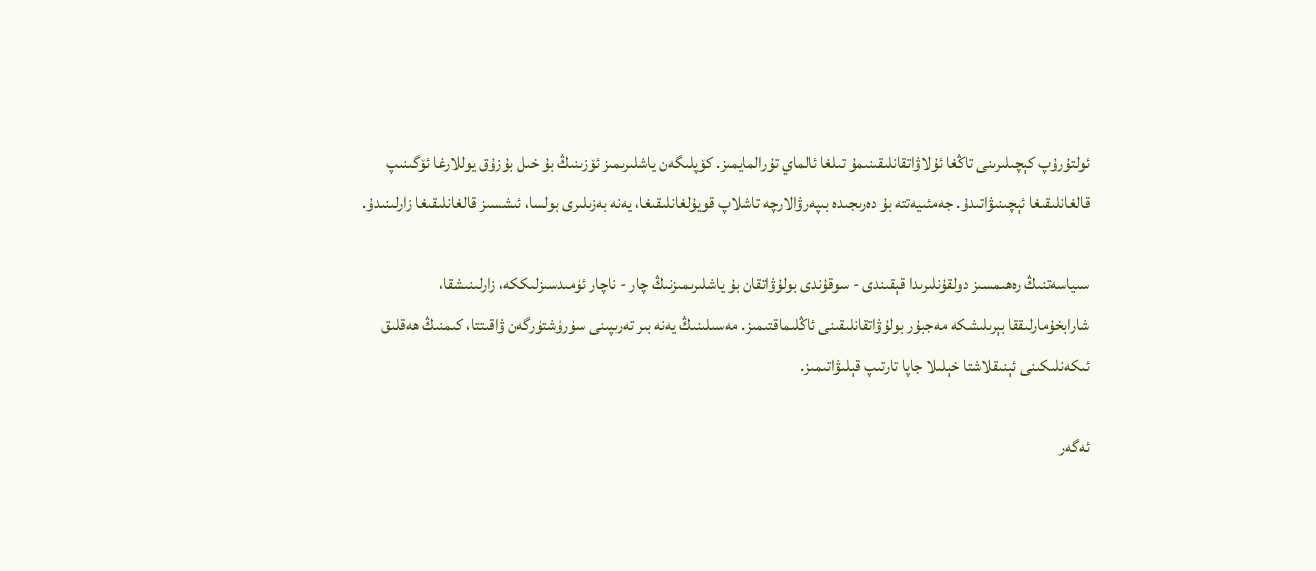ئولتۇرۇپ كېچىلىرىنى تاڭغا ئۇلاۋاتقانلىقىنىمۇ تىلغا ئالماي تۇرالمايمىز. كۆپلىگەن ياشلىرىمىز ئۆزىنىڭ بۇ خىل بۇزۇق يوللارغا ئۆگىنىپ قالغانلىقىغا ئېچىنىۋاتىدۇ. جەمئىيەتتە بۇ دەرىجىدە بىپەرۋالارچە تاشلاپ قويۇلغانلىقىغا، يەنە بەزىلىرى بولسا، ئىشسىز قالغانلىقىغا زارلىنىدۇ.

سىياسەتنىڭ رەھىمسىز دولقۇنلىرىدا قېقىندى - سوقۇندى بولۇۋاتقان بۇ ياشلىرىمىزنىڭ چار - ناچار ئۈمىدسىزلىككە، زارلىنىشقا، شارابخۇمارلىققا بېرىلىشكە مەجبۇر بولۇۋاتقانلىقىنى ئاڭلىماقتىمىز. مەسىلىنىڭ يەنە بىر تەرىپىنى سۈرۈشتۈرگەن ۋاقىتتا، كىمنىڭ ھەقلىق ئىكەنلىكىنى ئېنىقلاشتا خېلىلا جاپا تارتىپ قېلىۋاتىمىز.

ئەگەر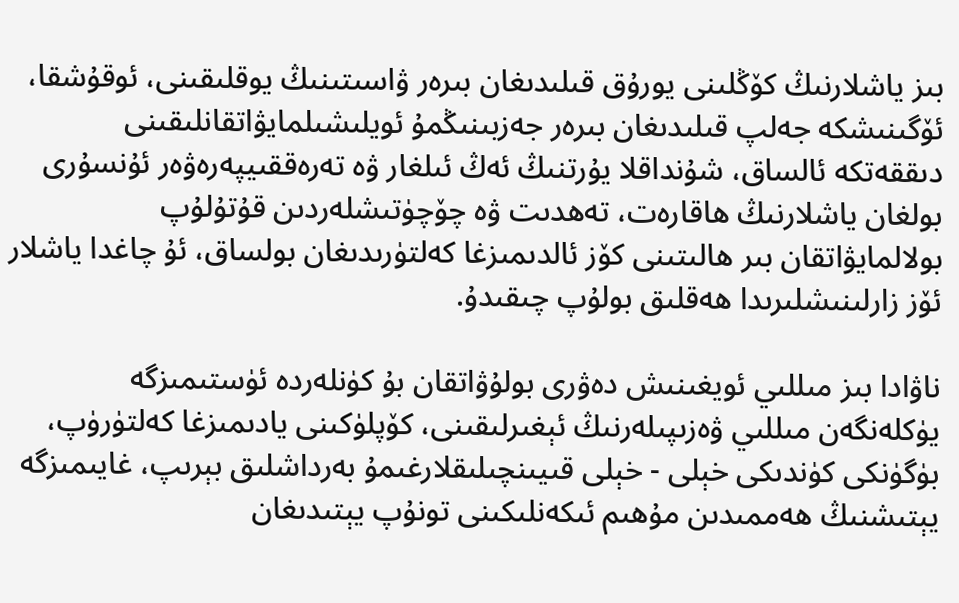بىز ياشلارنىڭ كۆڭلىنى يورۇق قىلىدىغان بىرەر ۋاسىتىنىڭ يوقلىقىنى، ئوقۇشقا، ئۆگىنىشكە جەلپ قىلىدىغان بىرەر جەزبىنىڭمۇ ئويلىشىلمايۋاتقانلىقىنى دىققەتكە ئالساق، شۇنداقلا يۇرتنىڭ ئەڭ ئىلغار ۋە تەرەققىيپەرەۋەر ئۇنسۇرى بولغان ياشلارنىڭ ھاقارەت، تەھدىت ۋە چۆچۈتىشلەردىن قۇتۇلۇپ بولالمايۋاتقان بىر ھالىتىنى كۆز ئالدىمىزغا كەلتۈرىدىغان بولساق، ئۇ چاغدا ياشلار ئۆز زارلىنىشلىرىدا ھەقلىق بولۇپ چىقىدۇ.

ناۋادا بىز مىللىي ئويغىنىش دەۋرى بولۇۋاتقان بۇ كۈنلەردە ئۈستىمىزگە يۈكلەنگەن مىللىي ۋەزىپىلەرنىڭ ئېغىرلىقىنى، كۆپلۈكىنى يادىمىزغا كەلتۈرۈپ، بۈگۈنكى كۈندىكى خېلى - خېلى قىيىنچىلىقلارغىمۇ بەرداشلىق بېرىپ، غايىمىزگە يېتىشنىڭ ھەممىدىن مۇھىم ئىكەنلىكىنى تونۇپ يېتىدىغان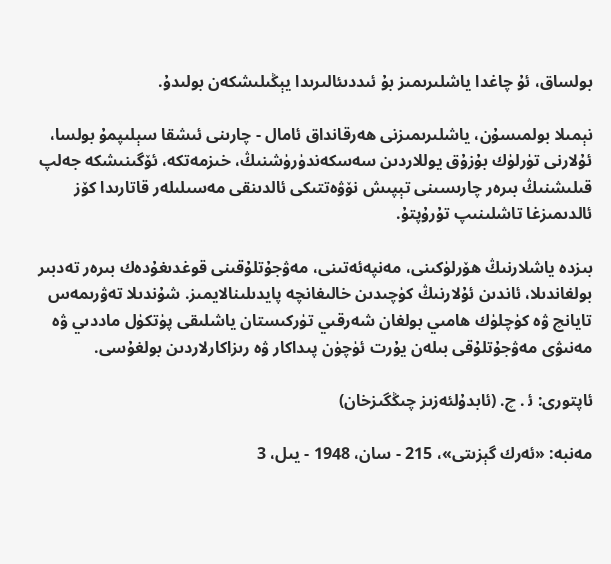بولساق، ئۇ چاغدا ياشلىرىمىز بۇ ئىددىئالىرىدا يېڭىلىشكەن بولىدۇ.

نېمىلا بولمىسۇن، ياشلىرىمىزنى ھەرقانداق ئامال - چارىنى ئىشقا سېلىپمۇ بولسا، ئۇلارنى تۈرلۈك بۇزۇق يوللاردىن سەسكەندۈرۈشنىڭ، خىزمەتكە، ئۆگىنىشكە جەلپ قىلىشنىڭ بىرەر چارىسىنى تېپىش نۆۋەتتىكى ئالدىنقى مەسىلىلەر قاتارىدا كۆز ئالدىمىزغا تاشلىنىپ تۇرۇپتۇ.

بىزدە ياشلارنىڭ ھۆرلۈكىنى، مەنپەئەتىنى، مەۋجۇتلۇقىنى قوغدىغۇدەك بىرەر تەدبىر بولغاندىلا، ئاندىن ئۇلارنىڭ كۈچىدىن خالىغانچە پايدىلىنالايمىز. شۇندىلا تەۋرىمەس تايانچ ۋە كۈچلۈك ھامىي بولغان شەرقىي تۈركىستان ياشلىقى پۈتكۈل ماددىي ۋە مەنىۋى مەۋجۇتلۇقى بىلەن يۇرت ئۈچۈن پىداكار ۋە رىزاكارلاردىن بولغۇسى.

ئاپتورى: ئ‍ . چ. (ئابدۇلئەزىز چىڭگىزخان)

مەنبە: «ئەرك گېزىتى»، 215 - سان، 1948 - يىل، 3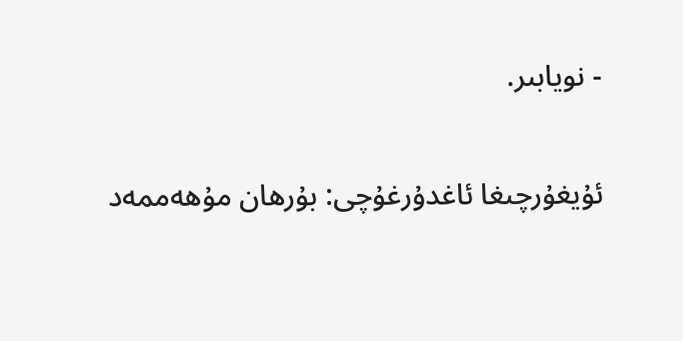- نويابىر.

ئۇيغۇرچىغا ئاغدۇرغۇچى: بۇرھان مۇھەممەد